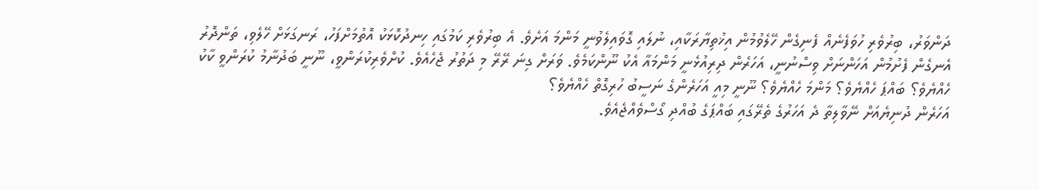ދަންވަރު، ބިރުވެރި ހުވަފެނެއް ފެނިގެން ހޭލެވުމުން އިޚުތިޔާރަކާއި، ނުލައި ގޮވައިލެވުނީ މަންމަ އަށެވެ. އެ ބިރުވެރި ކަމުގައި ހިނދުކޮޅަކު އޮތުމަށްފަހު، ރަނގަޅަށް ހޭލެވި، ތަންދޮރު އެނގެން ފެށުމުން އަހަންނަށް ވިސްނުނީ، އަހަރެން ދިރިއުޅެނީ މަންމައާ އެކު ނޫންކަމެވެ. ވަރަށް ގިނަ ރޭރޭ މި ދަތުރު ޖެހެއެވެ. ކުށްވެރިކުރަންވީ، ނޫނީ ބަދުނާމު ކުރަންވީ ކާކު ހެއްޔެވެ؟ ބައްޕަ ހެއްޔެވެ؟ މަންމަ ހެއްޔެވެ؟ ނޫނީ މިއީ އަހަރެންގެ ނަސީބު ހުރިގޮތް ހެއްޔެވެ؟
އަހަރެން ދުނިޔެއަށް ނޭވާލިތާ ދެ އަހަރުގެ ތެރޭގައި ބައްޕަގެ ބުއްދި ގޯސްވެއްޖެއެވެ.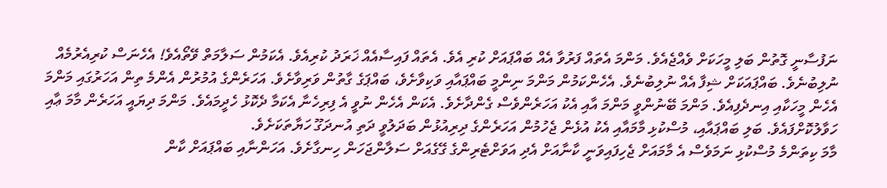ނަފުސާނީ ގޮތުން ބަލި މީހަކަށް ވެއްޖެއެވެ. މަންމަ އެތައް ފަރުވާ އެއް ބައްޕައަށް ކުރި އެވެ. އެތައް ފައިސާއެއް ޚަރަދު ކުރިއެވެ. އެކަމުން ސަލާމަތް ވޭތޯއެވެ! އެހެނަސް ކުރިއެރުމެއް ނުލިބުނެވެ. ބައްޕައަކަށް ޝިފާ އެއް ނުލިބުނެވެ. އެހެންކަމުން މަންމަ ނިންމީ ބައްޕައާއި ވަކިވާށެވެ، ބައްޕަގެ ގާތުން ވަރިވާށެވެ. އަހަރެންގެ އުމުރުން އެންމެ ތިން އަހަރުގައި މަންމަ އެހެން މީހަކާއި އިނދެފިއެވެ. މަންމަ ބޭނުންވީ މަންމަ އާއި އެކު އަހަރެންވެސް ގެންދާށެވެ. އެކަން އެހެން ނުވީ އެ ފިރިހެނާ އެކަމާ ދެކޮޅު ހެދީމައެވެ. މަންމަ ދިޔައީ އަހަރެން މާމަ ޢާއި ހަވާލުކޮށްފައެވެ. ބަލި ބައްޕައާއި، މުސްކުޅި މާމައާއި އެކު އުޅެން ޖެހުމުން އަހަރެންގެ ދިރިއުޅުން ބަދަލުވީ ދަތި އުނދަގޫ ހަޔާތަކަށެވެ.
މާމަ ކިތަންމެ މުސްކުޅި ނަމަވެސް އެ މާމައަށް ޖެހިފައިވަނީ ކާނާއަށް އެދި އަވަށްޓެރިންގެ ގޭގެއަށް ސަލާންޖަހަން ހިނގާށެވެ. އަހަންނާއި ބައްޕައަށް ކާން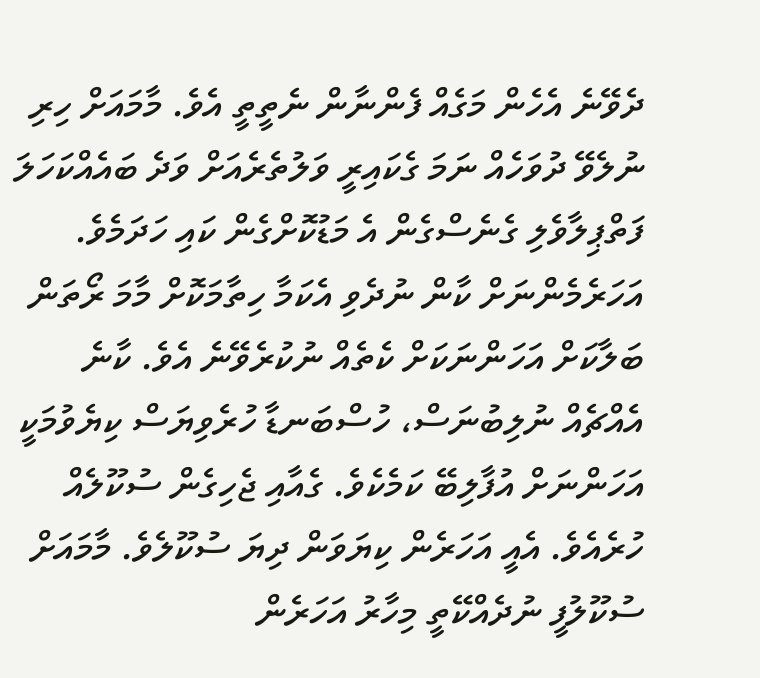ދެވޭނެ އެހެން މަގެއް ފެންނާން ނެތީތީ އެވެ. މާމައަށް ހިރި ނުލެވޭ ދުވަހެއް ނަމަ ގެކައިރީ ވަލުތެރެއަށް ވަދެ ބައެއްކަހަލަ ފަތްޕިލާވެލި ގެނެސްގެން އެ މަޑުކޮށްގެން ކައި ހަދަމެވެ. އަހަރެމެންނަށް ކާން ނުދެވި އެކަމާ ހިތާމަކޮށް މާމަ ރޯތަން ބަލާކަށް އަހަންނަކަށް ކެތެއް ނުކުރެވޭނެ އެވެ. ކާނެ އެއްޗެއް ނުލިބުނަސް، ހުސްބަނޑާ ހުރެވިޔަސް ކިޔެވުމަކީ އަހަންނަށް އުފާލިބޭ ކަމެކެވެ. ގެއާއި ޖެހިގެން ސުކޫލެއް ހުރެއެވެ. އެއީ އަހަރެން ކިޔަވަން ދިޔަ ސުކޫލެވެ. މާމައަށް ސުކޫލުފީ ނުދެއްކޭތީ މިހާރު އަހަރެން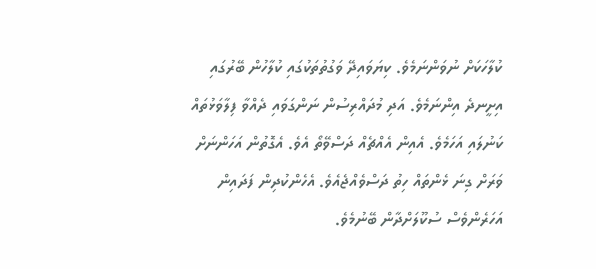ކުލާހަކަށް ނުވަންނަމެވެ. ކިޔަވައިދޭ ވަގުތުތަކުގައި ކުލާހުން ބޭރުގައި އިށީނދެ އިންނަމެވެ. އަދި މުދައްރިސުން ނަންގަވައި ދެއްވާ ފިލާވަޅުތައް ކަނުލައި އަހަމެވެ. އެއިން އެއްޗެއް ދަސްވޭތޯ އެވެ. އެގޮތުން އަހަންނަށް ވަރަށް ގިނަ ޅެންތައް ހިތު ދަސްވެއްޖެއެވެ. އެހެންކުދިން ފަދައިން އަހަރެންވެސް ސުކޫލަށްދާން ބޭނުމެވެ.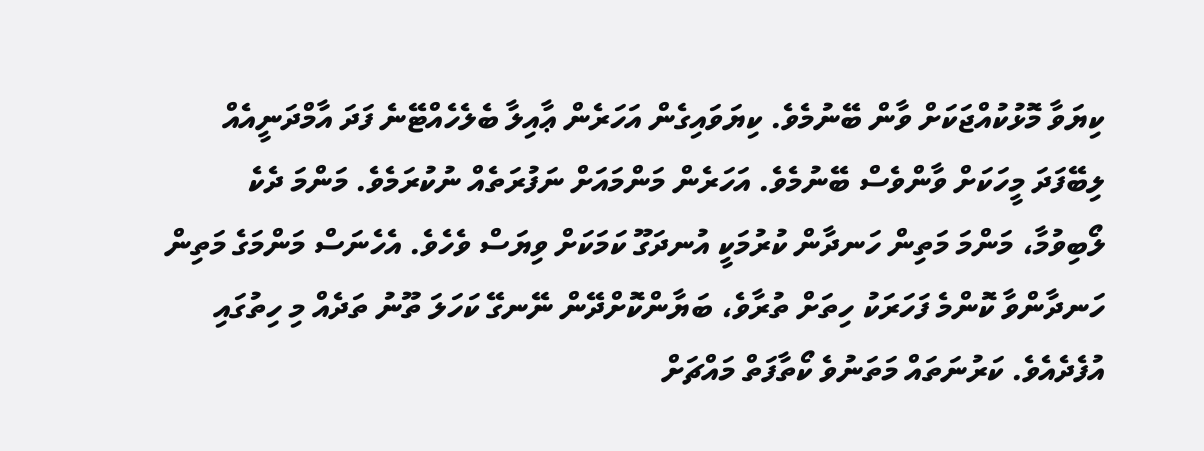ކިޔަވާ މޮޅުކުއްޖަކަށް ވާން ބޭނުމެވެ. ކިޔަވައިގެން އަހަރެން ޢާއިލާ ބެލެހެއްޓޭނެ ފަދަ އާމްދަނީއެއް ލިބޭފަދަ މީހަކަށް ވާންވެސް ބޭނުމެވެ. އަހަރެން މަންމައަށް ނަފުރަތެއް ނުކުރަމެވެ. މަންމަ ދެކެ ލޯބިވުމާ، މަންމަ މަތިން ހަނދާން ކުރުމަކީ އުނދަގޫ ކަމަކަށް ވިޔަސް ވެހެވެ. އެހެނަސް މަންމަގެ މަތިން ހަނދާންވާ ކޮންމެ ފަހަރަކު ހިތަށް ތުރާވެ، ބަޔާންކޮށްދޭން ނޭނގޭ ކަހަލަ ތޫނު ތަދެއް މި ހިތުގައި އުފެދެއެވެ. ކަރުނަތައް މަތަނުވެ ކޯތާފަތް މައްޗަށް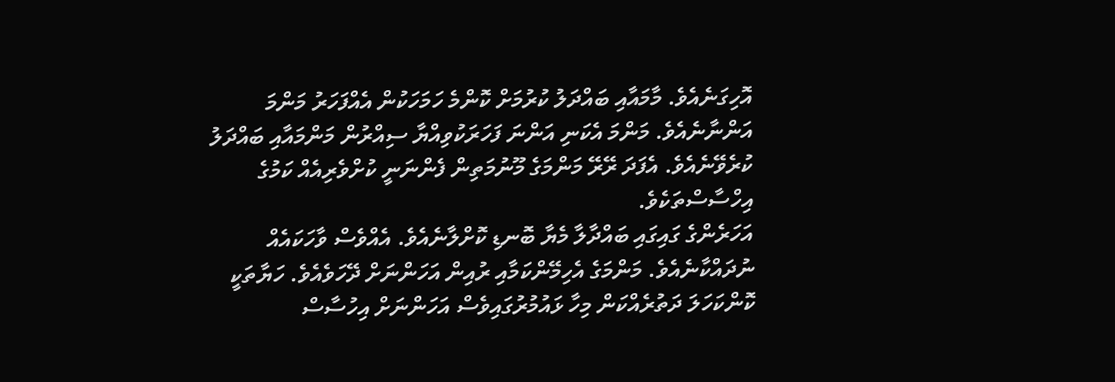އޮހިގަނެއެވެ. މާމައާއި ބައްދަލު ކުރުމަށް ކޮންމެ ހަމަހަކުން އެއްފަހަރު މަންމަ އަންނާނެއެވެ. މަންމަ އެކަނި އަންނަ ފަހަރަކުވިއްޔާ ސިއްރުން މަންމައާއި ބައްދަލު ކުރެވޭނެއެވެ. އެފަދަ ރޭރޭ މަންމަގެ މޫނުމަތިން ފެންނަނީ ކުށްވެރިއެއް ކަމުގެ އިހްސާސްތަކެވެ.
އަހަރެންގެ ގައިގައި ބައްދާލާ މެޔާ ބޮނޑި ކޮށްލާނެއެވެ. އެއްވެސް ވާހަކައެއް ނުދައްކާނެއެވެ. މަންމަގެ އެހިމޭންކަމާއި ރުއިން އަހަންނަށް ދޭހަވެއެވެ. ހަޔާތަކީ ކޮންކަހަލަ ދަތުރެއްކަން މިހާ ޅައުމުރުގައިވެސް އަހަންނަށް އިހުސާސް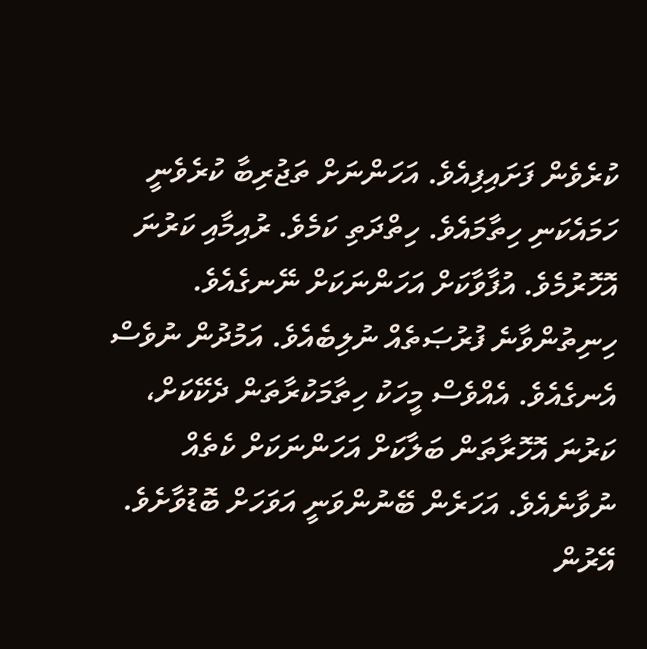ކުރެވެން ފަށައިފިއެވެ. އަހަންނަށް ތަޖުރިބާ ކުރެވެނީ ހަމައެކަނި ހިތާމައެވެ. ހިތްދަތި ކަމެވެ. ރުއިމާއި ކަރުނަ އޮހޮރުމެވެ. އުފާވާކަށް އަހަންނަކަށް ނޭނގެއެވެ. ހިނިތުންވާނެ ފުރުޞަތެއް ނުލިބެއެވެ. އަމުދުން ނުވެސް އެނގެއެވެ. އެއްވެސް މީހަކު ހިތާމަކުރާތަން ދެކޭކަށް، ކަރުނަ އޮހޮރާތަން ބަލާކަށް އަހަންނަކަށް ކެތެއް ނުވާނެއެވެ. އަހަރެން ބޭނުންވަނީ އަވަހަށް ބޮޑުވާށެވެ. އޭރުން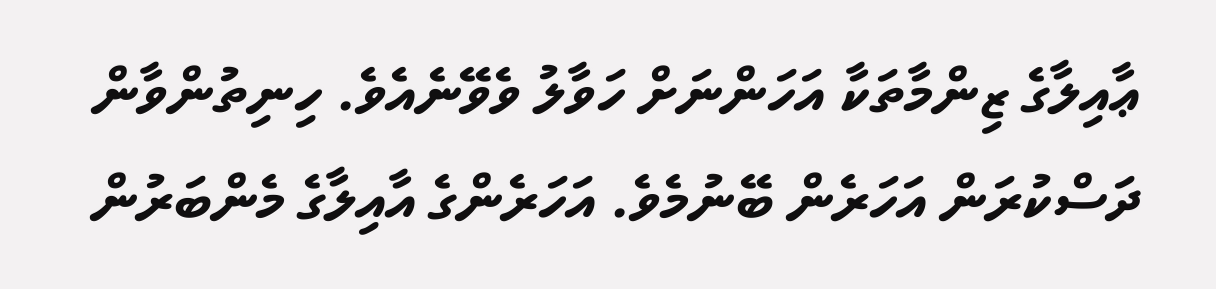ޢާއިލާގެ ޒިންމާތަކާ އަހަންނަށް ހަވާލު ވެވޭނެއެވެ. ހިނިތުންވާން ދަސްކުރަން އަހަރެން ބޭނުމެވެ. އަހަރެންގެ އާއިލާގެ މެންބަރުން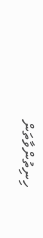ހިނިތުންވާތަން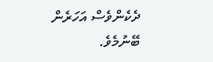ދެކެންވެސް އަހަރެން ބޭނުމެވެ.